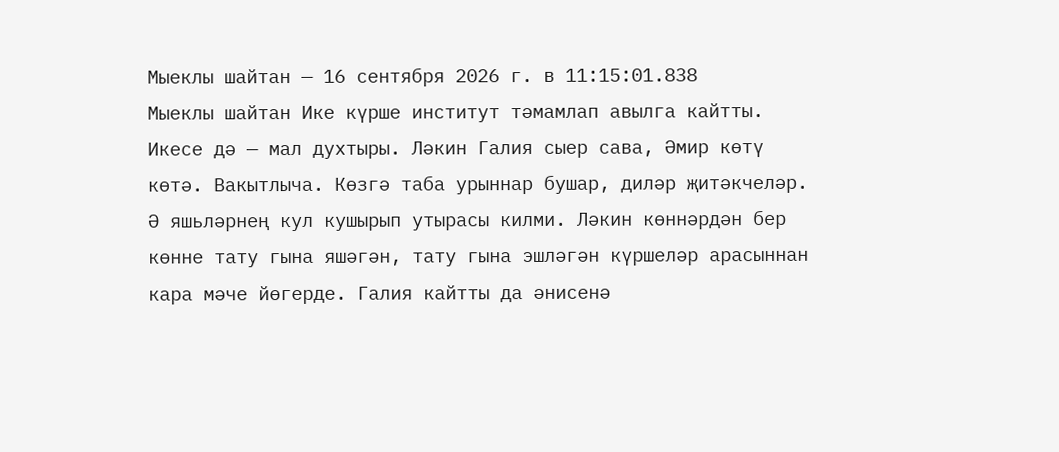Мыеклы шайтан — 16 сентября 2026 г. в 11:15:01.838
Мыеклы шайтан Ике күрше институт тәмамлап авылга кайтты. Икесе дә — мал духтыры. Ләкин Галия сыер сава, Әмир көтү көтә. Вакытлыча. Көзгә таба урыннар бушар, диләр җитәкчеләр. Ә яшьләрнең кул кушырып утырасы килми. Ләкин көннәрдән бер көнне тату гына яшәгән, тату гына эшләгән күршеләр арасыннан кара мәче йөгерде. Галия кайтты да әнисенә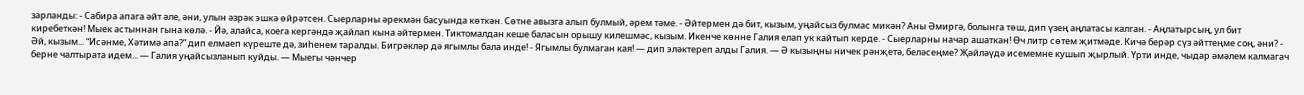зарланды: - Сабира апага әйт әле, әни, улын әзрәк эшкә өйрәтсен. Сыерларны әрекмән басуында көткән. Сөтне авызга алып булмый, әрем тәме. - Әйтермен дә бит, кызым, уңайсыз булмас микән? Аны Әмиргә, болынга төш, дип үзең аңлатасы калган. - Аңлатырсың, ул бит киребеткән! Мыек астыннан гына көлә. - Йә, алайса, коега кергәндә җайлап кына әйтермен. Тиктомалдан кеше баласын орышу килешмәс, кызым. Икенче көнне Галия елап ук кайтып керде. - Сыерларны начар ашаткан! Өч литр сөтем җитмәде. Кичә берәр сүз әйттеңме соң, әни? - Әй, кызым... “Исәнме, Хәтимә апа?” дип елмаеп күреште дә, зиһенем таралды. Бигрәкләр дә ягымлы бала инде! - Ягымлы булмаган кая! — дип эләктереп алды Галия. — Ә кызыңны ничек рәнҗетә, беләсеңме? Җәйләүдә исемемне кушып җырлый. Үрти инде, чыдар әмәлем калмагач берне чалтырата идем... — Галия уңайсызланып куйды. — Мыегы чәнчер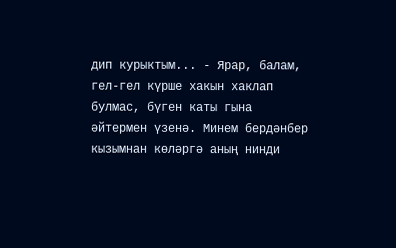дип курыктым... - Ярар, балам, гел-гел күрше хакын хаклап булмас, бүген каты гына әйтермен үзенә. Минем бердәнбер кызымнан көләргә аның нинди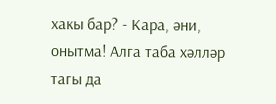хакы бар? - Кара, әни, онытма! Алга таба хәлләр тагы да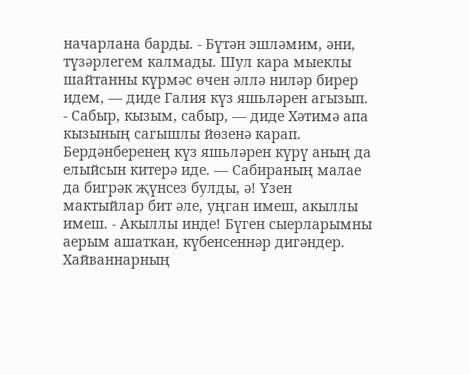начарлана барды. - Бүтән эшләмим, әни, түзәрлегем калмады. Шул кара мыеклы шайтанны күрмәс өчен әллә ниләр бирер идем, — диде Галия күз яшьләрен агызып. - Сабыр, кызым, сабыр, — диде Хәтимә апа кызының сагышлы йөзенә карап. Бердәнберенең күз яшьләрен күрү аның да елыйсын китерә иде. — Сабираның малае да бигрәк җүнсез булды, ә! Үзен мактыйлар бит әле, уңган имеш, акыллы имеш. - Акыллы инде! Бүген сыерларымны аерым ашаткан, күбенсеннәр дигәндер. Хайваннарның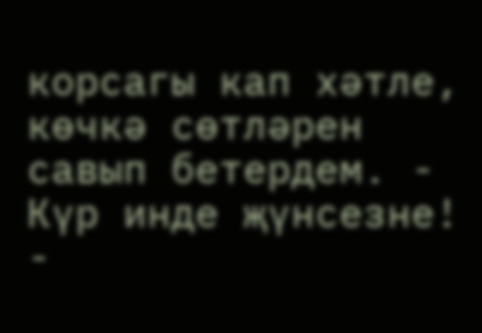корсагы кап хәтле, көчкә сөтләрен савып бетердем. - Күр инде җүнсезне! -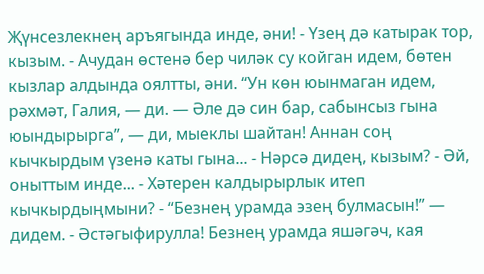Җүнсезлекнең аръягында инде, әни! - Үзең дә катырак тор, кызым. - Ачудан өстенә бер чиләк су койган идем, бөтен кызлар алдында оялтты, әни. “Ун көн юынмаган идем, рәхмәт, Галия, — ди. — Әле дә син бар, сабынсыз гына юындырырга”, — ди, мыеклы шайтан! Аннан соң кычкырдым үзенә каты гына... - Нәрсә дидең, кызым? - Әй, оныттым инде... - Хәтерен калдырырлык итеп кычкырдыңмыни? - “Безнең урамда эзең булмасын!” — дидем. - Әстәгыфирулла! Безнең урамда яшәгәч, кая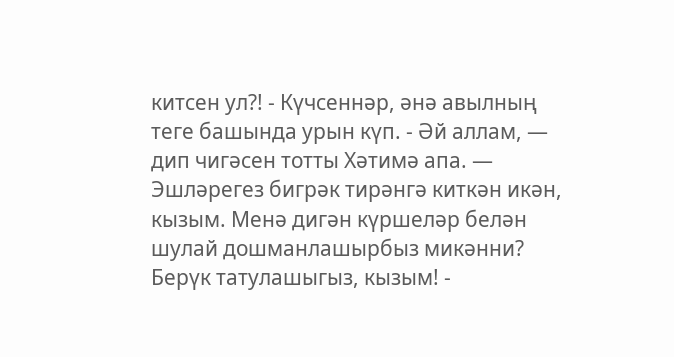китсен ул?! - Күчсеннәр, әнә авылның теге башында урын күп. - Әй аллам, — дип чигәсен тотты Хәтимә апа. — Эшләрегез бигрәк тирәнгә киткән икән, кызым. Менә дигән күршеләр белән шулай дошманлашырбыз микәнни? Берүк татулашыгыз, кызым! -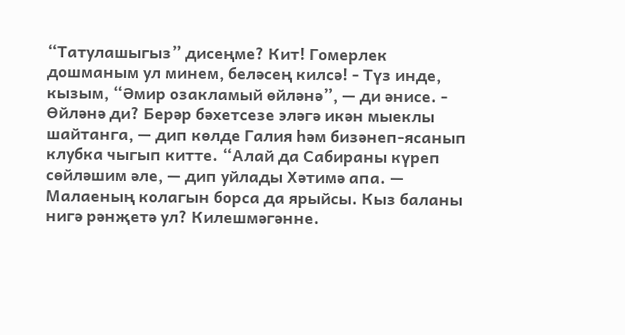“Татулашыгыз” дисеңме? Кит! Гомерлек дошманым ул минем, беләсең килсә! - Түз инде, кызым, “Әмир озакламый өйләнә”, — ди әнисе. - Өйләнә ди? Берәр бәхетсезе эләгә икән мыеклы шайтанга, — дип көлде Галия һәм бизәнеп-ясанып клубка чыгып китте. “Алай да Сабираны күреп сөйләшим әле, — дип уйлады Хәтимә апа. — Малаеның колагын борса да ярыйсы. Кыз баланы нигә рәнҗетә ул? Килешмәгәнне.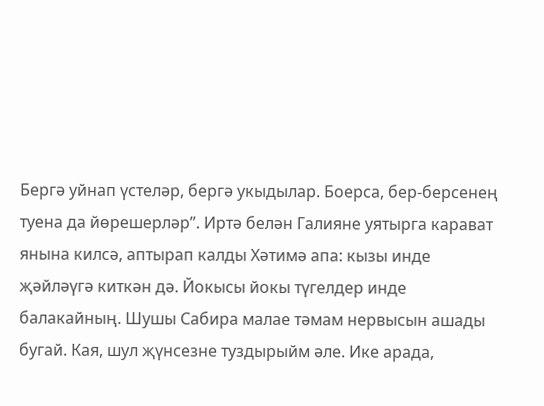Бергә уйнап үстеләр, бергә укыдылар. Боерса, бер-берсенең туена да йөрешерләр”. Иртә белән Галияне уятырга карават янына килсә, аптырап калды Хәтимә апа: кызы инде җәйләүгә киткән дә. Йокысы йокы түгелдер инде балакайның. Шушы Сабира малае тәмам нервысын ашады бугай. Кая, шул җүнсезне туздырыйм әле. Ике арада,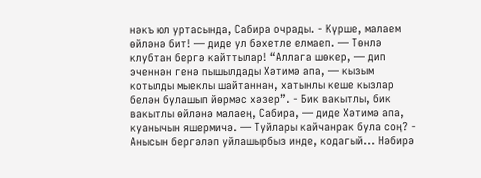нәкъ юл уртасында, Сабира очрады. - Күрше, малаем өйләнә бит! — диде ул бәхетле елмаеп. — Төнлә клубтан бергә кайттылар! “Аллага шөкер, — дип эченнән генә пышылдады Хәтимә апа, — кызым котылды мыеклы шайтаннан, хатынлы кеше кызлар белән булашып йөрмәс хәзер”. - Бик вакытлы, бик вакытлы өйләнә малаең, Сабира, — диде Хәтимә апа, куанычын яшермичә. — Туйлары кайчанрак була соң? - Анысын бергәләп уйлашырбыз инде, кодагый... Нәбирә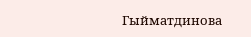Гыйматдинова